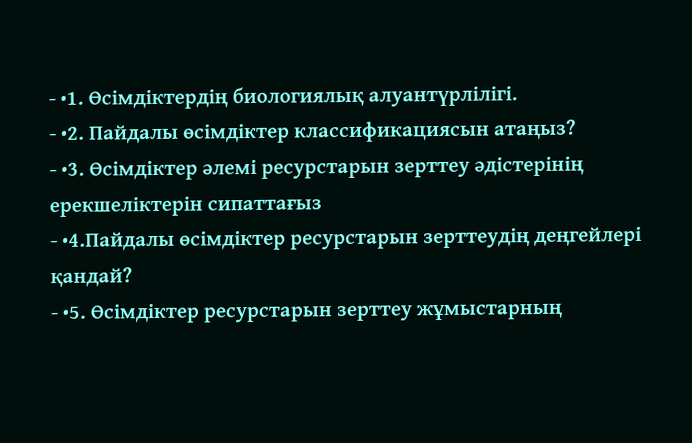- •1. Өсімдіктердің биологиялық алуантүрлілігі.
- •2. Пайдалы өсімдіктер классификациясын атаңыз?
- •3. Өсімдіктер әлемі ресурстарын зерттеу әдістерінің ерекшеліктерін сипаттағыз
- •4.Пайдалы өсімдіктер ресурстарын зерттеудің деңгейлері қандай?
- •5. Өсімдіктер ресурстарын зерттеу жұмыстарның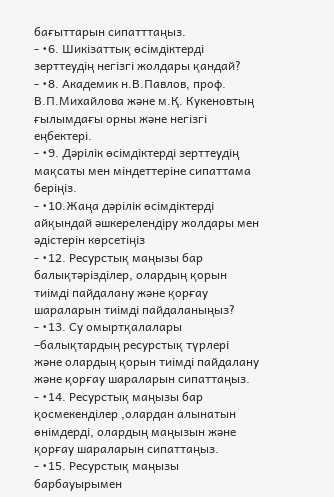бағыттарын сипатттаңыз.
- •6. Шикізаттық өсімдіктерді зерттеудің негізгі жолдары қандай?
- •8. Академик н.В.Павлов, проф. В.П.Михайлова және м.Қ. Кукеновтың ғылымдағы орны және негізгі еңбектері.
- •9. Дәрілік өсімдіктерді зерттеудің мақсаты мен міндеттеріне сипаттама беріңіз.
- •10.Жаңа дәрілік өсімдіктерді айқындай әшкерелендіру жолдары мен әдістерін көрсетіңіз
- •12. Ресурстық маңызы бар балықтәрізділер, олардың қорын тиімді пайдалану және қорғау шараларын тиімді пайдаланыңыз?
- •13. Су омыртқалалары –балықтардың ресурстық түрлері және олардың қорын тиімді пайдалану және қорғау шараларын сипаттаңыз.
- •14. Ресурстық маңызы бар қосмекенділер ,олардан алынатын өнімдерді, олардың маңызын және қорғау шараларын сипаттаңыз.
- •15. Ресурстық маңызы барбауырымен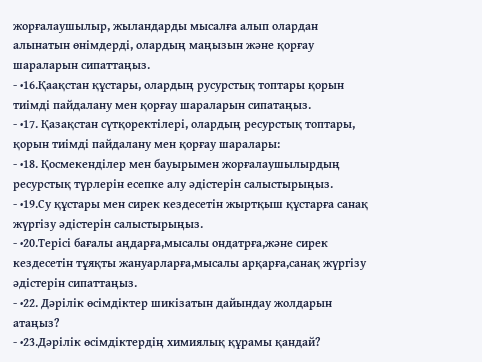жорғалаушылыр, жыландарды мысалға алып олардан алынатын өнімдерді, олардың маңызын және қорғау шараларын сипаттаңыз.
- •16.Қаақстан құстары, олардың русурстық топтары қорын тиімді пайдалану мен қорғау шараларын сипатаңыз.
- •17. Қазақстан сүтқоректілері, олардың ресурстық топтары, қорын тиімді пайдалану мен қорғау шаралары:
- •18. Қосмекенділер мен бауырымен жорғалаушылырдың ресурстық түрлерін есепке алу әдістерін салыстырыңыз.
- •19.Су құстары мен сирек кездесетін жыртқыш құстарға санақ жүргізу әдістерін салыстырыңыз.
- •20.Терісі бағалы аңдарға,мысалы ондатрға,және сирек кездесетін тұяқты жануарларға,мысалы арқарға,санақ жүргізу әдістерін сипаттаңыз.
- •22. Дәрілік өсімдіктер шикізатын дайындау жолдарын атаңыз?
- •23.Дәрілік өсімдіктердің химиялық құрамы қандай?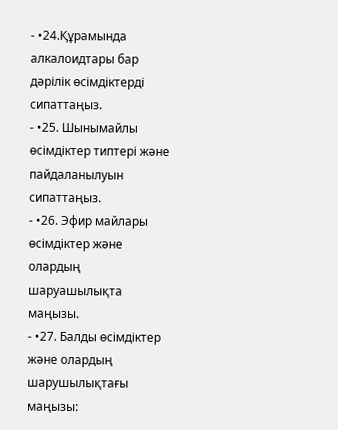- •24.Құрамында алкалоидтары бар дәрілік өсімдіктерді сипаттаңыз.
- •25. Шынымайлы өсімдіктер типтері және пайдаланылуын сипаттаңыз.
- •26. Эфир майлары өсімдіктер және олардың шаруашылықта маңызы.
- •27. Балды өсімдіктер және олардың шарушылықтағы маңызы: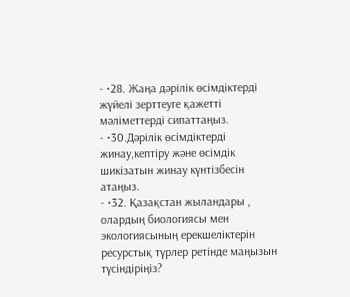- •28. Жаңа дәрілік өсімдіктерді жүйелі зерттеуге қажетті мәліметтерді сипаттаңыз.
- •30.Дәрілік өсімдіктерді жинау,кептіру және өсімдік шикізатын жинау күнтізбесін атаңыз.
- •32. Қазақстан жыландары , олардың биологиясы мен экологиясының ерекшеліктерін ресурстық түрлер ретінде маңызын түсіндіріңіз?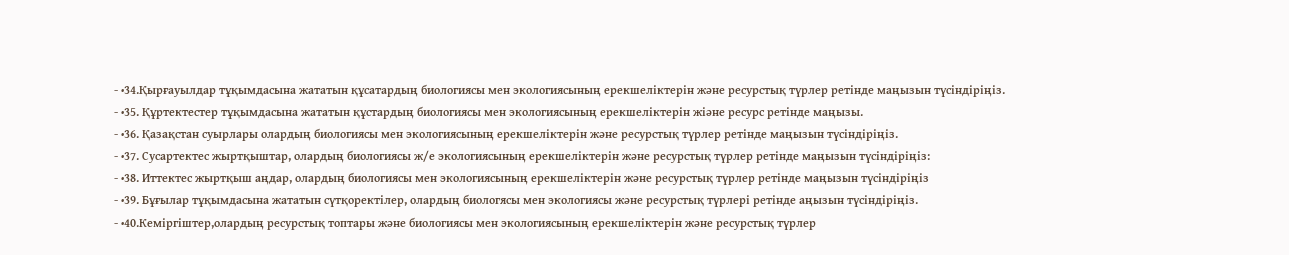- •34.Қырғауылдар тұқымдасына жататын құсатардың биологиясы мен экологиясының ерекшеліктерін және ресурстық түрлер ретінде маңызын түсіндіріңіз.
- •35. Құртектестер тұқымдасына жататын құстардың биологиясы мен экологиясының ерекшеліктерін жіәне ресурс ретінде маңызы.
- •36. Қазақстан суырлары олардың биологиясы мен экологиясының ерекшеліктерін және ресурстық түрлер ретінде маңызын түсіндіріңіз.
- •37. Сусартектес жыртқыштар, олардың биологиясы ж/е экологиясының ерекшеліктерін және ресурстық түрлер ретінде маңызын түсіндіріңіз:
- •38. Иттектес жыртқыш аңдар, олардың биологиясы мен экологиясының ерекшеліктерін және ресурстық түрлер ретінде маңызын түсіндіріңіз
- •39. Бұғылар тұқымдасына жататын сүтқоректілер, олардың биологясы мен экологиясы және ресурстық түрлері ретінде аңызын түсіндіріңіз.
- •40.Кеміргіштер,олардың ресурстық топтары және биологиясы мен экологиясының ерекшеліктерін және ресурстық түрлер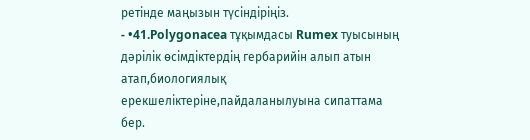ретінде маңызын түсіндіріңіз.
- •41.Polygonacea тұқымдасы Rumex туысының дәрілік өсімдіктердің гербарийін алып атын атап,биологиялық ерекшеліктеріне,пайдаланылуына сипаттама бер.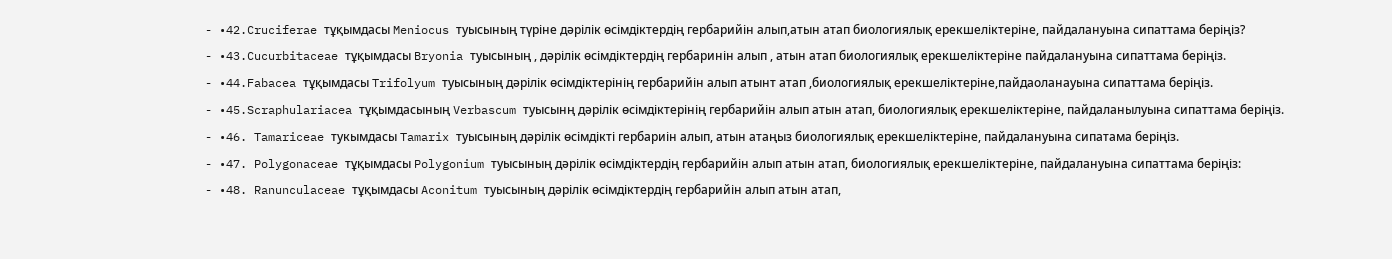- •42.Cruciferae тұқымдасы Meniocus туысының түріне дәрілік өсімдіктердің гербарийін алып,атын атап биологиялық ерекшеліктеріне, пайдалануына сипаттама беріңіз?
- •43.Cucurbitaceae тұқымдасы Bryonia туысының , дәрілік өсімдіктердің гербаринін алып , атын атап биологиялық ерекшеліктеріне пайдалануына сипаттама беріңіз.
- •44.Fabacea тұқымдасы Trifolyum туысының дәрілік өсімдіктерінің гербарийін алып атынт атап ,биологиялық ерекшеліктеріне,пайдаоланауына сипаттама беріңіз.
- •45.Scraphulariacea тұқымдасының Verbascum туысынң дәрілік өсімдіктерінің гербарийін алып атын атап, биологиялық ерекшеліктеріне, пайдаланылуына сипаттама беріңіз.
- •46. Tamariceae тукымдасы Tamarix туысының дәрілік өсімдікті гербариін алып, атын атаңыз биологиялық ерекшеліктеріне, пайдалануына сипатама беріңіз.
- •47. Polygonaceae тұқымдасы Polygonium туысының дәрілік өсімдіктердің гербарийін алып атын атап, биологиялық ерекшеліктеріне, пайдалануына сипаттама беріңіз:
- •48. Ranunculaceae тұқымдасы Aconitum туысының дәрілік өсімдіктердің гербарийін алып атын атап,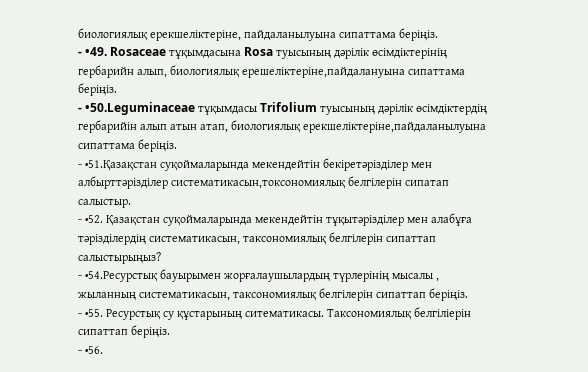биологиялық ерекшеліктеріне, пайдаланылуына сипаттама беріңіз.
- •49. Rosaceae тұқымдасына Rosa туысының дәрілік өсімдіктерінің гербарийн алып, биологиялық ерешеліктеріне,пайдалануына сипаттама беріңіз.
- •50.Leguminaceae тұқымдасы Trifolium туысының дәрілік өсімдіктердің гербарийін алып атын атап, биологиялық ерекшеліктеріне,пайдаланылуына сипаттама беріңіз.
- •51.Қазақстан суқоймаларында мекендейтін бекіретәрізділер мен албырттәрізділер систематикасын,токсономиялық белгілерін сипатап салыстыр.
- •52. Қазақстан суқоймаларында мекендейтін тұқытәрізділер мен алабұға тәрізділердің систематикасын, таксономиялық белгілерін сипаттап салыстырыңыз?
- •54.Ресурстық бауырымен жорғалаушылардың түрлерінің мысалы , жыланның систематикасын, таксономиялық белгілерін сипаттап беріңіз.
- •55. Ресурстық су құстарының ситематикасы. Таксономиялық белгіліерін сипаттап беріңіз.
- •56.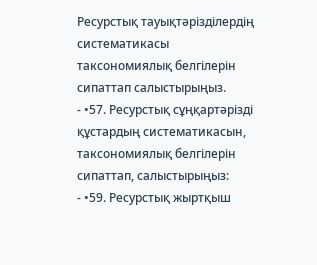Ресурстық тауықтәрізділердің систематикасы таксономиялық белгілерін сипаттап салыстырыңыз.
- •57. Ресурстық сұңқартәрізді құстардың систематикасын, таксономиялық белгілерін сипаттап, салыстырыңыз:
- •59. Ресурстық жыртқыш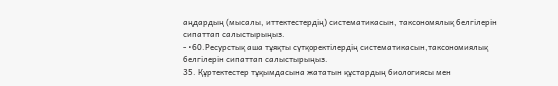аңдардың (мысалы, иттектестердің) систематикасын, таксономялық белгілерін сипаттап салыстырыңыз.
- •60.Ресурстық аша тұяқты сүтқоректілердің систематикасын,таксономиялық белгілерін сипаттап салыстырыңыз.
35. Құртектестер тұқымдасына жататын құстардың биологиясы мен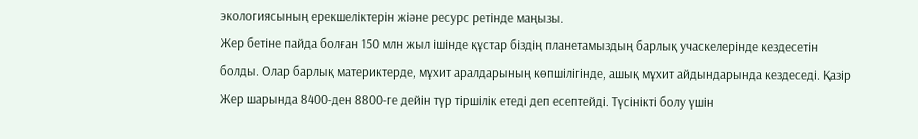экологиясының ерекшеліктерін жіәне ресурс ретінде маңызы.
Жер бетіне пайда болған 150 млн жыл ішінде құстар біздің планетамыздың барлық учаскелерінде кездесетін болды. Олар барлық материктерде, мұхит аралдарының көпшілігінде, ашық мұхит айдындарында кездеседі. Қазір Жер шарында 8400-ден 8800-ге дейін түр тіршілік етеді деп есептейді. Түсінікті болу үшін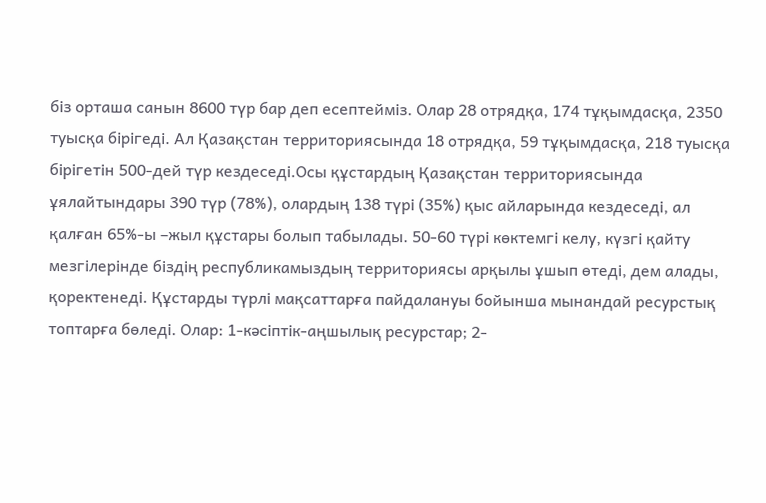біз орташа санын 8600 түр бар деп есептейміз. Олар 28 отрядқа, 174 тұқымдасқа, 2350 туысқа бірігеді. Ал Қазақстан территориясында 18 отрядқа, 59 тұқымдасқа, 218 туысқа бірігетін 500-дей түр кездеседі.Осы құстардың Қазақстан территориясында ұялайтындары 390 түр (78%), олардың 138 түрі (35%) қыс айларында кездеседі, ал қалған 65%-ы –жыл құстары болып табылады. 50-60 түрі көктемгі келу, күзгі қайту мезгілерінде біздің республикамыздың территориясы арқылы ұшып өтеді, дем алады, қоректенеді. Құстарды түрлі мақсаттарға пайдалануы бойынша мынандай ресурстық топтарға бөледі. Олар: 1-кәсіптік-аңшылық ресурстар; 2-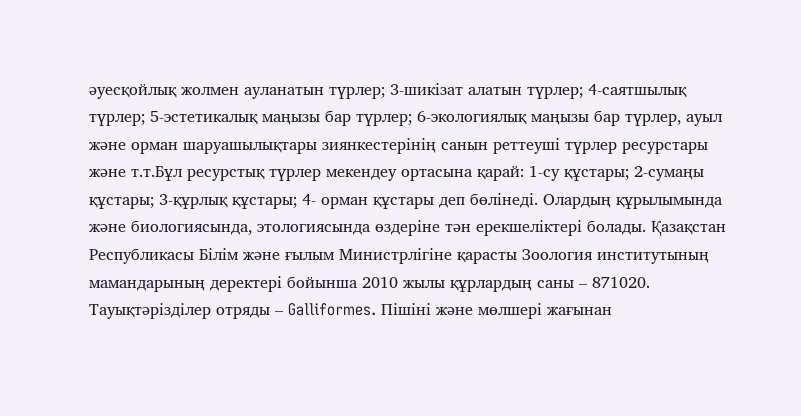әуесқойлық жолмен ауланатын түрлер; 3-шикізат алатын түрлер; 4-саятшылық түрлер; 5-эстетикалық маңызы бар түрлер; 6-экологиялық маңызы бар түрлер, ауыл және орман шаруашылықтары зиянкестерінің санын реттеуші түрлер ресурстары және т.т.Бұл ресурстық түрлер мекендеу ортасына қарай: 1-су құстары; 2-сумаңы құстары; 3-құрлық құстары; 4- орман құстары деп бөлінеді. Олардың құрылымында және биологиясында, этологиясында өздеріне тән ерекшеліктері болады. Қазақстан Республикасы Білім және ғылым Министрлігіне қарасты Зоология институтының мамандарының деректері бойынша 2010 жылы құрлардың саны – 871020. Тауықтәрізділер отряды – Galliformes. Пішіні және мөлшері жағынан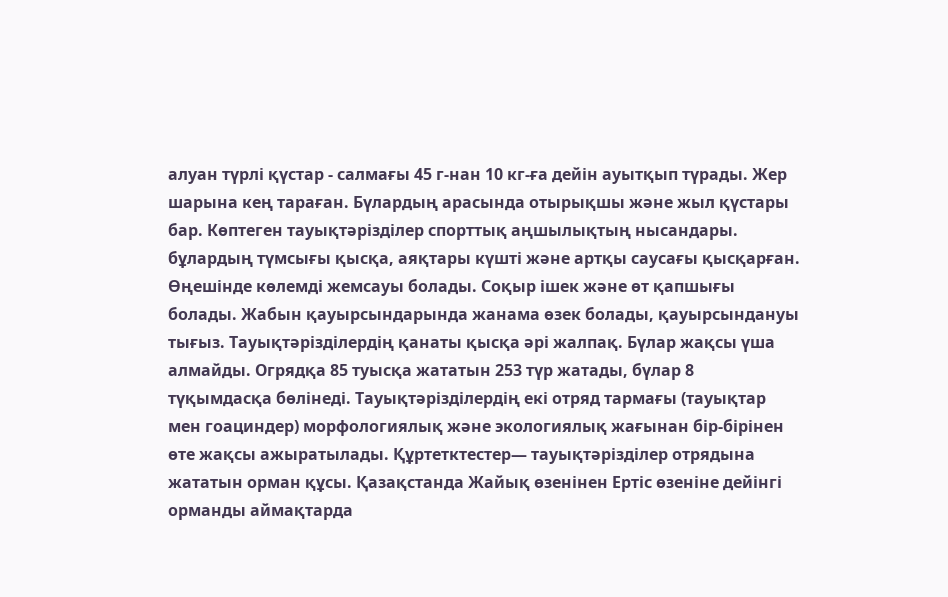алуан түрлі қүстар - салмағы 45 г-нан 10 кг-ға дейін ауытқып түрады. Жер шарына кең тараған. Бүлардың арасында отырықшы және жыл қүстары бар. Көптеген тауықтәрізділер спорттық аңшылықтың нысандары. бұлардың түмсығы қысқа, аяқтары күшті және артқы саусағы қысқарған. Өңешінде көлемді жемсауы болады. Соқыр ішек және өт қапшығы болады. Жабын қауырсындарында жанама өзек болады, қауырсындануы тығыз. Тауықтәрізділердің қанаты қысқа әрі жалпақ. Бүлар жақсы үша алмайды. Огрядқа 85 туысқа жататын 253 түр жатады, бүлар 8 түқымдасқа бөлінеді. Тауықтәрізділердің екі отряд тармағы (тауықтар мен гоациндер) морфологиялық және экологиялық жағынан бір-бірінен өте жақсы ажыратылады. Құртетктестер— тауықтәрізділер отрядына жататын орман құсы. Қазақстанда Жайық өзенінен Ертіс өзеніне дейінгі орманды аймақтарда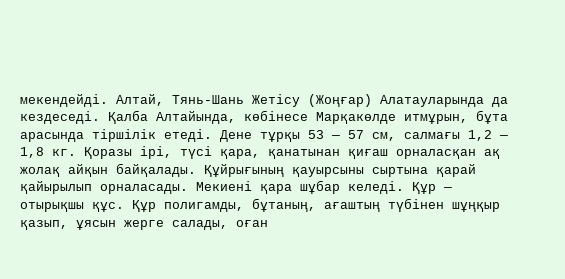мекендейді. Алтай, Тянь-Шань Жетісу (Жоңғар) Алатауларында да кездеседі. Қалба Алтайында, көбінесе Марқакөлде итмұрын, бұта арасында тіршілік етеді. Дене тұрқы 53 — 57 см, салмағы 1,2 — 1,8 кг. Қоразы ірі, түсі қара, қанатынан қиғаш орналасқан ақ жолақ айқын байқалады. Құйрығының қауырсыны сыртына қарай қайырылып орналасады. Мекиені қара шұбар келеді. Құр — отырықшы құс. Құр полигамды, бұтаның, ағаштың түбінен шұңқыр қазып, ұясын жерге салады, оған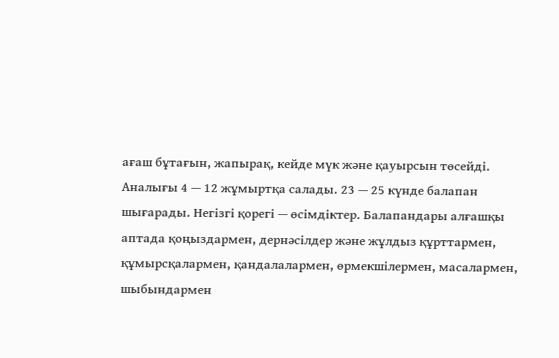ағаш бұтағын, жапырақ, кейде мүк және қауырсын төсейді. Аналығы 4 — 12 жұмыртқа салады. 23 — 25 күнде балапан шығарады. Негізгі қорегі — өсімдіктер. Балапандары алғашқы аптада қоңыздармен, дернәсілдер және жұлдыз құрттармен, құмырсқалармен, қандалалармен, өрмекшілермен, масалармен, шыбындармен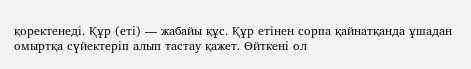қоректенеді. Құр (еті) — жабайы құс. Құр етінен сорпа қайнатқанда ұшадан омыртқа сүйектеріп алып тастау қажет. Өйткені ол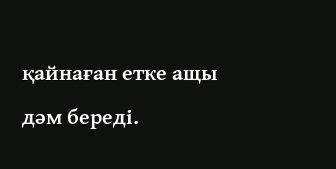қайнаған етке ащы дәм береді.